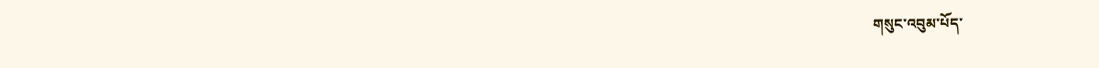གསུང་འབུམ་པོད་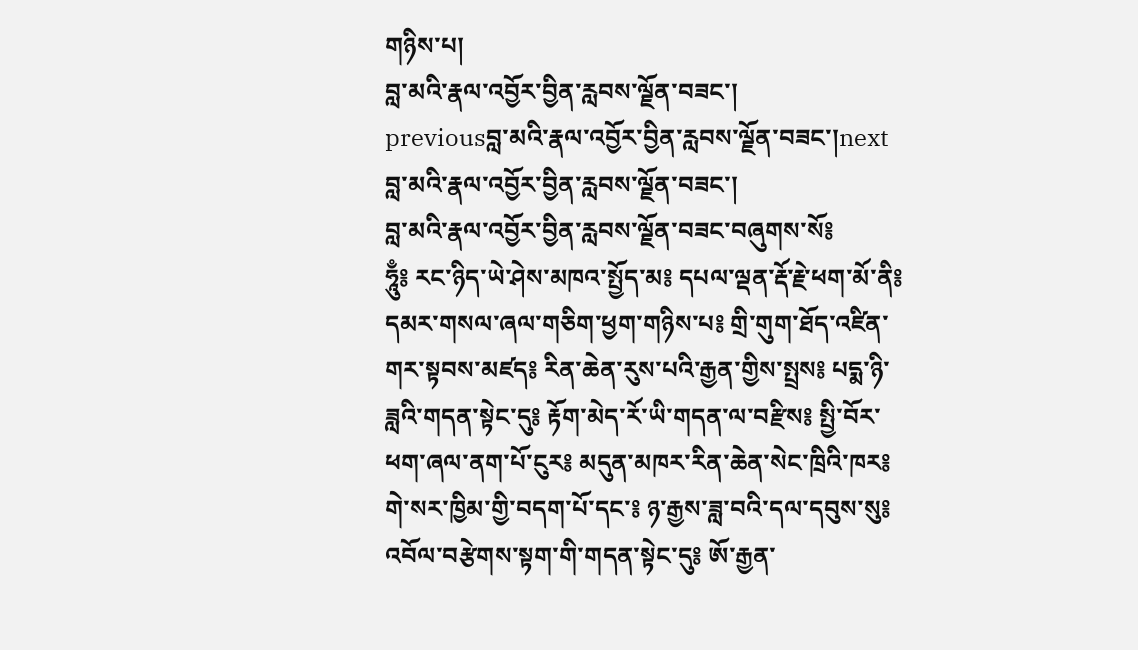གཉིས་པ།
བླ་མའི་རྣལ་འབྱོར་བྱིན་རླབས་ལྗོན་བཟང་།
previousབླ་མའི་རྣལ་འབྱོར་བྱིན་རླབས་ལྗོན་བཟང་།next
བླ་མའི་རྣལ་འབྱོར་བྱིན་རླབས་ལྗོན་བཟང་།
བླ་མའི་རྣལ་འབྱོར་བྱིན་རླབས་ལྗོན་བཟང་བཞུགས་སོ༔
ཧཱུྃ༔ རང་ཉིད་ཡེ་ཤེས་མཁའ་སྤྱོད་མ༔ དཔལ་ལྡན་རྡོ་རྗེ་ཕག་མོ་ནི༔ དམར་གསལ་ཞལ་གཅིག་ཕྱག་གཉིས་པ༔ གྲི་གུག་ཐོད་འཛིན་གར་སྟབས་མཛད༔ རིན་ཆེན་རུས་པའི་རྒྱན་གྱིས་སྤྲས༔ པདྨ་ཉི་ཟླའི་གདན་སྟེང་དུ༔ རྟོག་མེད་རོ་ཡི་གདན་ལ་བརྫིས༔ སྤྱི་བོར་ཕག་ཞལ་ནག་པོ་ངུར༔ མདུན་མཁར་རིན་ཆེན་སེང་ཁྲིའི་ཁར༔ གེ་སར་ཁྱིམ་གྱི་བདག་པོ་དང་༔ ཉ་རྒྱས་ཟླ་བའི་དལ་དབུས་སུ༔ འབོལ་བརྩེགས་སྟག་གི་གདན་སྟེང་དུ༔ ཨོ་རྒྱན་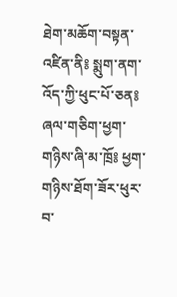ཐེག་མཆོག་བསྟན་འཛིན་ནི༔ སྨུག་ནག་འོད་ཀྱི་ཕུང་པོ་ཅན༔ ཞལ་གཅིག་ཕྱག་གཉིས་ཞི་མ་ཁྲོ༔ ཕྱག་གཉིས་ཐོག་ཟོར་ཕུར་བ་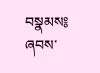བསྣམས༔ ཞབས་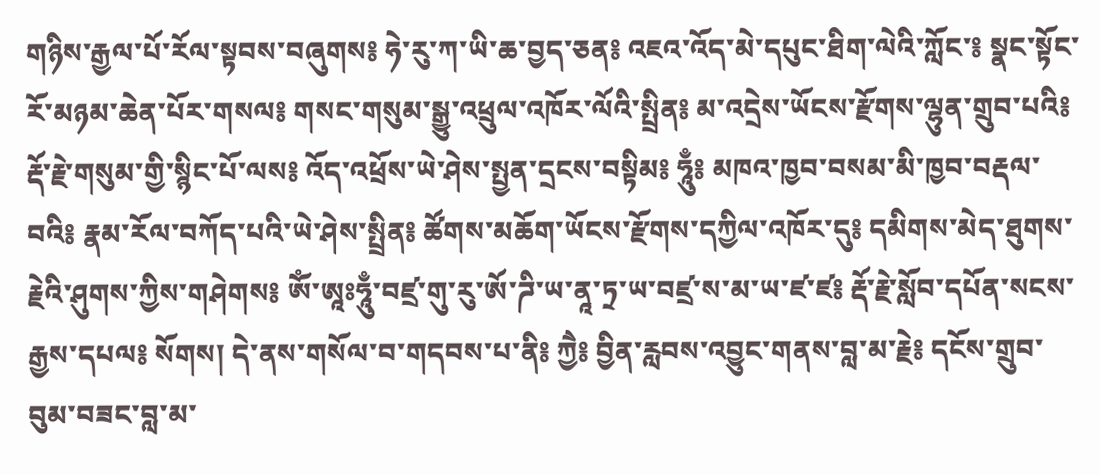གཉིས་རྒྱལ་པོ་རོལ་སྟབས་བཞུགས༔ ཧེ་རུ་ཀ་ཡི་ཆ་བྱད་ཅན༔ འཇའ་འོད་མེ་དཔུང་ཐིག་ལེའི་ཀློང་༔ སྣང་སྟོང་རོ་མཉམ་ཆེན་པོར་གསལ༔ གསང་གསུམ་སྒྱུ་འཕྲུལ་འཁོར་ལོའི་སྤྲིན༔ མ་འདྲེས་ཡོངས་རྫོགས་ལྷུན་གྲུབ་པའི༔ རྡོ་རྗེ་གསུམ་གྱི་སྙིང་པོ་ལས༔ འོད་འཕྲོས་ཡེ་ཤེས་སྤྱན་དྲངས་བསྟིམ༔ ཧཱུྃ༔ མཁའ་ཁྱབ་བསམ་མི་ཁྱབ་བརྡལ་བའི༔ རྣམ་རོལ་བཀོད་པའི་ཡེ་ཤེས་སྤྲིན༔ ཚོགས་མཆོག་ཡོངས་རྫོགས་དཀྱིལ་འཁོར་དུ༔ དམིགས་མེད་ཐུགས་རྗེའི་ཤུགས་ཀྱིས་གཤེགས༔ ཨོཾ་ཨཱཿཧཱུྃ་བཛྲ་གུ་རུ་ཨོ་ཌི་ཡ་ནཱ་ཏྲ་ཡ་བཛྲ་ས་མ་ཡ་ཛ་ཛ༔ རྡོ་རྗེ་སློབ་དཔོན་སངས་རྒྱས་དཔལ༔ སོགས། དེ་ནས་གསོལ་བ་གདབས་པ་ནི༔ ཀྱཻ༔ བྱིན་རླབས་འབྱུང་གནས་བླ་མ་རྗེ༔ དངོས་གྲུབ་བུམ་བཟང་བླ་མ་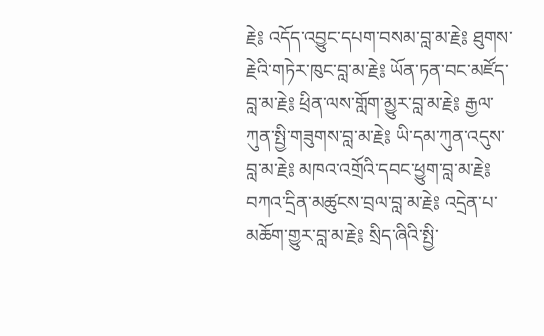རྗེ༔ འདོད་འབྱུང་དཔག་བསམ་བླ་མ་རྗེ༔ ཐུགས་རྗེའི་གཏེར་ཁུང་བླ་མ་རྗེ༔ ཡོན་ཏན་བང་མཛོད་བླ་མ་རྗེ༔ ཕྲིན་ལས་གློག་མྱུར་བླ་མ་རྗེ༔ རྒྱལ་ཀུན་སྤྱི་གཟུགས་བླ་མ་རྗེ༔ ཡི་དམ་ཀུན་འདུས་བླ་མ་རྗེ༔ མཁའ་འགྲོའི་དབང་ཕྱུག་བླ་མ་རྗེ༔ བཀའ་དྲིན་མཚུངས་བྲལ་བླ་མ་རྗེ༔ འདྲེན་པ་མཆོག་གྱུར་བླ་མ་རྗེ༔ སྲིད་ཞིའི་སྤྱི་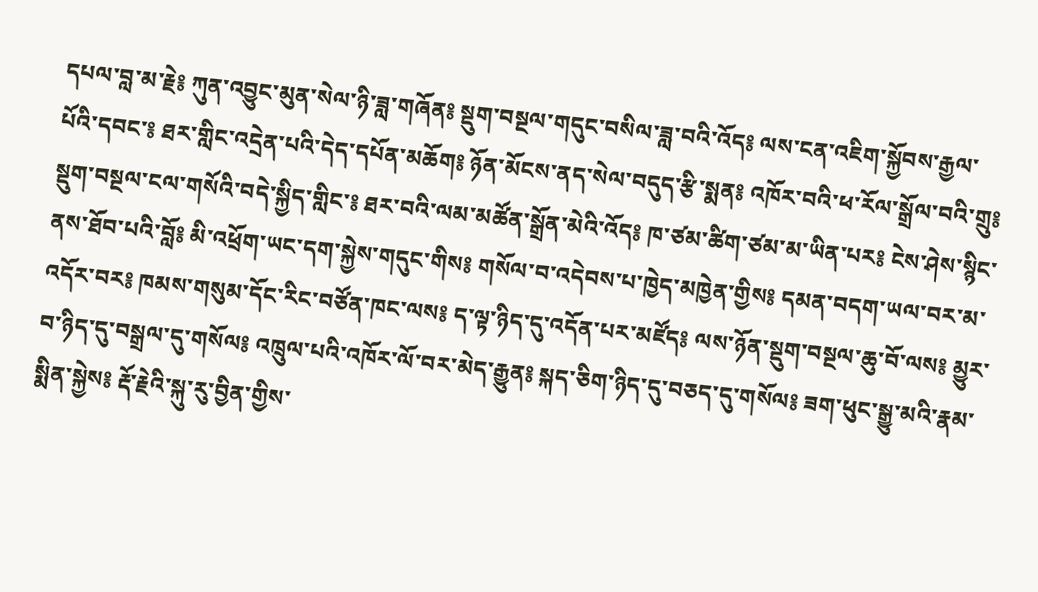དཔལ་བླ་མ་རྗེ༔ ཀུན་འབྱུང་མུན་སེལ་ཉི་ཟླ་གཞོན༔ སྡུག་བསྔལ་གདུང་བསིལ་ཟླ་བའི་འོད༔ ལས་ངན་འཇིག་སྐྱོབས་རྒྱལ་པོའི་དབང་༔ ཐར་གླིང་འདྲེན་པའི་དེད་དཔོན་མཆོག༔ ཉོན་མོངས་ནད་སེལ་བདུད་རྩི་སྨན༔ འཁོར་བའི་ཕ་རོལ་སྒྲོལ་བའི་གྲུ༔ སྡུག་བསྔལ་ངལ་གསོའི་བདེ་སྐྱིད་གླིང་༔ ཐར་བའི་ལམ་མཚོན་སྒྲོན་མེའི་འོད༔ ཁ་ཙམ་ཚིག་ཙམ་མ་ཡིན་པར༔ ངེས་ཤེས་སྙིང་ནས་ཐོབ་པའི་བློ༔ མི་འཕྲོག་ཡང་དག་སྐྱེས་གདུང་གིས༔ གསོལ་བ་འདེབས་པ་ཁྱེད་མཁྱེན་གྱིས༔ དམན་བདག་ཡལ་བར་མ་འདོར་བར༔ ཁམས་གསུམ་དོང་རིང་བཙོན་ཁང་ལས༔ ད་ལྟ་ཉིད་དུ་འདོན་པར་མཛོད༔ ལས་ཉོན་སྡུག་བསྔལ་ཆུ་བོ་ལས༔ མྱུར་བ་ཉིད་དུ་བསྒྲལ་དུ་གསོལ༔ འཁྲུལ་པའི་འཁོར་ལོ་བར་མེད་རྒྱུན༔ སྐད་ཅིག་ཉིད་དུ་བཅད་དུ་གསོལ༔ ཟག་ཕུང་སྒྱུ་མའི་རྣམ་སྨིན་སྐྱེས༔ རྡོ་རྗེའི་སྐུ་རུ་བྱིན་གྱིས་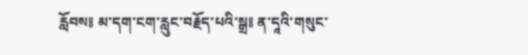རློབས༔ མ་དག་ངག་རླུང་བརྗོད་པའི་སྒྲ༔ ན་དཱའི་གསུང་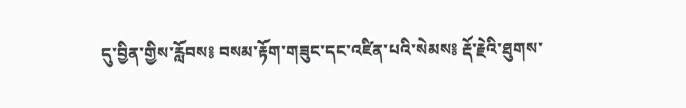དུ་བྱིན་གྱིས་རློབས༔ བསམ་རྟོག་གཟུང་དང་འཛིན་པའི་སེམས༔ རྡོ་རྗེའི་ཐུགས་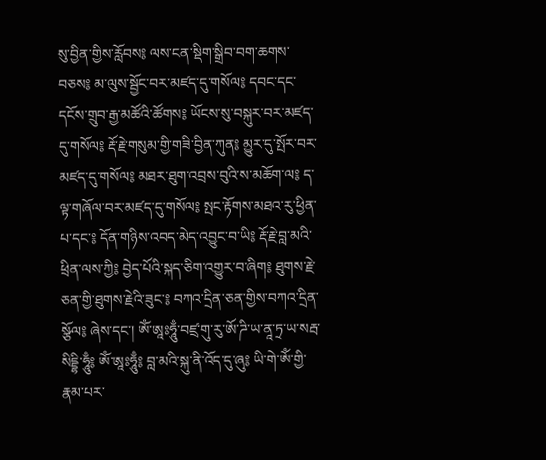སུ་བྱིན་གྱིས་རློབས༔ ལས་ངན་སྡིག་སྒྲིབ་བག་ཆགས་བཅས༔ མ་ལུས་སྦྱོང་བར་མཛད་དུ་གསོལ༔ དབང་དང་དངོས་གྲུབ་རྒྱ་མཚོའི་ཚོགས༔ ཡོངས་སུ་བསྐུར་བར་མཛད་དུ་གསོལ༔ རྡོ་རྗེ་གསུམ་གྱི་གཟི་བྱིན་ཀུན༔ མྱུར་དུ་སྤོར་བར་མཛད་དུ་གསོལ༔ མཐར་ཐུག་འབྲས་བུའི་ས་མཆོག་ལ༔ ད་ལྟ་གཞོལ་བར་མཛད་དུ་གསོལ༔ སྤང་རྟོགས་མཐའ་རུ་ཕྱིན་པ་དང་༔ དོན་གཉིས་འབད་མེད་འབྱུང་བ་ཡི༔ རྡོ་རྗེ་བླ་མའི་ཕྲིན་ལས་ཀྱི༔ བྱེད་པོའི་སྐད་ཅིག་འགྱུར་བ་ཞིག༔ ཐུགས་རྗེ་ཅན་གྱི་ཐུགས་རྗེའི་ཟུང་༔ བཀའ་དྲིན་ཅན་གྱིས་བཀའ་དྲིན་སྩོལ༔ ཞེས་དང་། ཨོཾ་ཨཱཿཧཱུྃ་བཛྲ་གུ་རུ་ཨོ་ཌི་ཡ་ནཱ་ཏྲ་ཡ་སརྦ་སིདྡྷི་ཧཱུྃ༔ ཨོཾ་ཨཱཿཧཱུྃ༔ བླ་མའི་སྐུ་ནི་འོད་དུ་ཞུ༔ ཡི་གེ་ཨོཾ་གྱི་རྣམ་པར་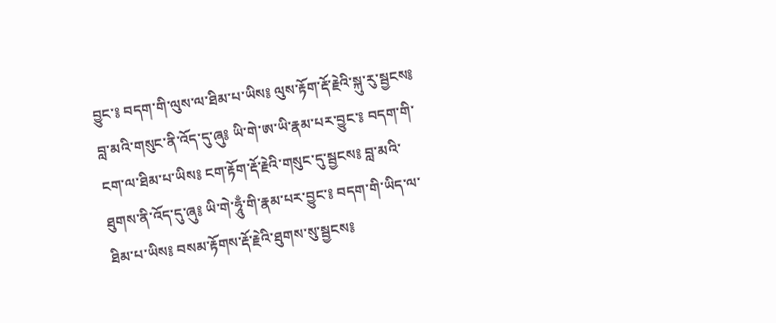བྱུང་༔ བདག་གི་ལུས་ལ་ཐིམ་པ་ཡིས༔ ལུས་རྟོག་རྡོ་རྗེའི་སྐུ་རུ་སྦྱངས༔ བླ་མའི་གསུང་ནི་འོད་དུ་ཞུ༔ ཡི་གེ་ཨ་ཡི་རྣམ་པར་བྱུང་༔ བདག་གི་ངག་ལ་ཐིམ་པ་ཡིས༔ ངག་རྟོག་རྡོ་རྗེའི་གསུང་དུ་སྦྱངས༔ བླ་མའི་ཐུགས་ནི་འོད་དུ་ཞུ༔ ཡི་གེ་ཧཱུྃ་གི་རྣམ་པར་བྱུང་༔ བདག་གི་ཡིད་ལ་ཐིམ་པ་ཡིས༔ བསམ་རྟོགས་རྡོ་རྗེའི་ཐུགས་སུ་སྦྱངས༔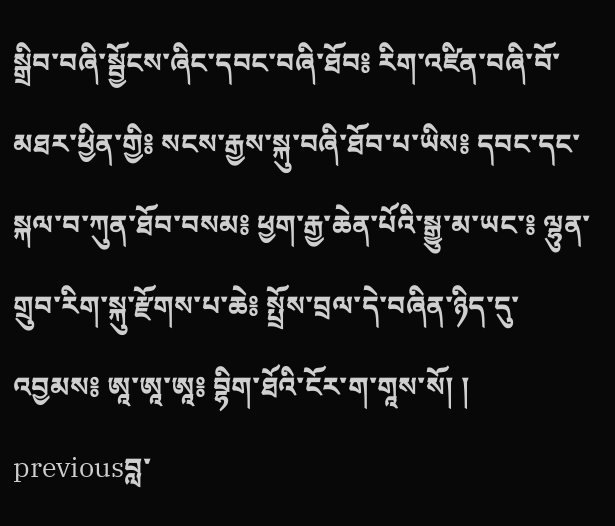སྒྲིབ་བཞི་སྦྱོངས་ཞིང་དབང་བཞི་ཐོབ༔ རིག་འཛིན་བཞི་བོ་མཐར་ཕྱིན་གྱི༔ སངས་རྒྱས་སྐུ་བཞི་ཐོབ་པ་ཡིས༔ དབང་དང་སྐལ་བ་ཀུན་ཐོབ་བསམ༔ ཕྱག་རྒྱ་ཆེན་པོའི་སྒྱུ་མ་ཡང་༔ ལྷུན་གྲུབ་རིག་སྐུ་རྫོགས་པ་ཆེ༔ སྤྲོས་བྲལ་དེ་བཞིན་ཉིད་དུ་འབྱམས༔ ཨཱ་ཨཱ་ཨཱ༔ བྷིག་ཐོའི་ངོར་ག་གཱས་སོ། །
previousབླ་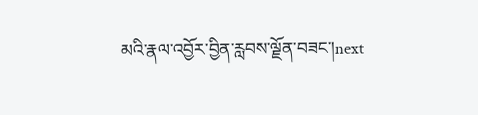མའི་རྣལ་འབྱོར་བྱིན་རླབས་ལྗོན་བཟང་།next